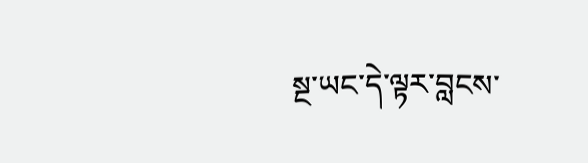སྔ་ཡང་དེ་ལྟར་བླངས་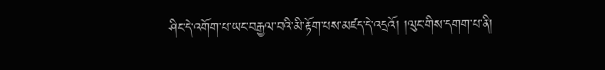ཤིང་དེ་འགོག་པ་ཡང་བརྒྱལ་བའི་མི་རྟོག་པས་མཛད་དེ་འདྲའོ། །ལུང་གིས་དགག་པ་ནི།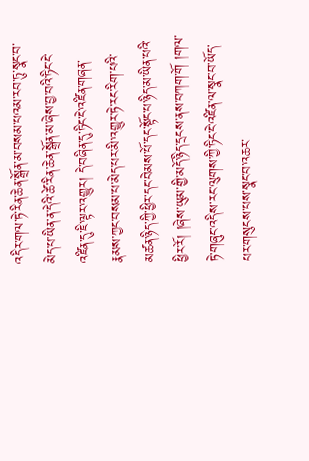འདིར་གལ་ཏེ་རིན་ཆེན་སྒྲོན་མ་བསམ་པའམ་རབ་ཏུ་སྣང་བ་མེད་པ་ཡིན་ན་དེའི་ཚེ་རིན་ཆེན་སྒྲོན་མ་ཞེས་བྱ་བའི་ཏིང་ངེ་འཛིན་དུ་ཇི་ལྟར་འགྱུར། དེ་བཞིན་དུ་ཏིང་ངེ་འཛིན་གཞན་རྣམས་ཀྱང་བསམ་པ་མེད་པར་མི་འགྱུར་ཏེ་རང་རིག་པའི་མཚན་ཉིད་ཀྱི་ཕྱིར་དང་བེམས་པོ་དང་སྟོང་པ་ཉིད་མ་ཡིན་པའི་ཕྱིར་རོ། །ཞེས་ཡུམ་གྱི་མདོ་ཉིད་དྲངས་ནས་བཀག་གོ །གལ་ཏེ་གཞུང་འདིས་རང་ལུགས་ཀྱི་ཏིང་ངེ་འཛིན་ལ་སྣང་བ་ཡོད་པར་གསུངས་པས་སྣང་བ་འཆར་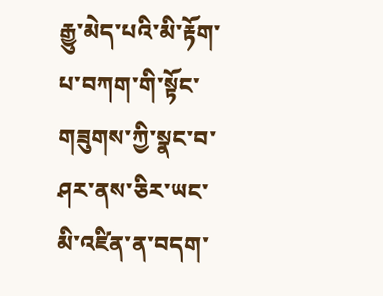རྒྱུ་མེད་པའི་མི་རྟོག་པ་བཀག་གི་སྟོང་གཟུགས་ཀྱི་སྣང་བ་ཤར་ནས་ཅིར་ཡང་མི་འཛིན་ན་བདག་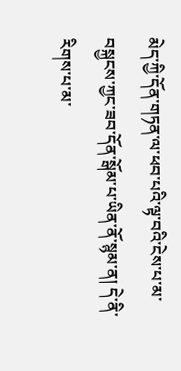མེད་ཀྱི་དོན་གཏན་ལ་ཕབ་པའི་ལྟ་བའི་ངེས་པ་མ་བསྐྱངས་ཀྱང་ཟབ་དོན་སྒོམ་པ་ཡིན་ནོ་སྙམ་ན། དེ་ནི་རིགས་པ་མ་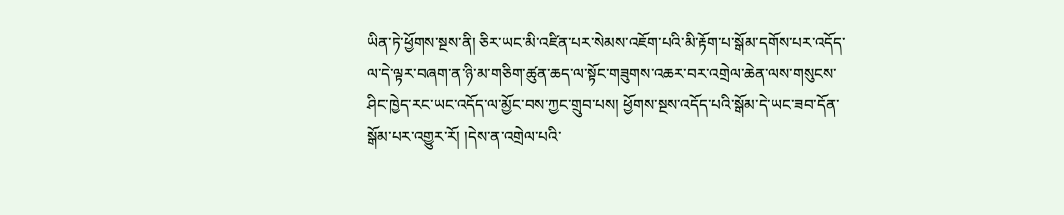ཡིན་ཏེ་ཕྱོགས་སྔས་ནི། ཅིར་ཡང་མི་འཛིན་པར་སེམས་འཇོག་པའི་མི་རྟོག་པ་སྒོམ་དགོས་པར་འདོད་ལ་དེ་ལྟར་བཞག་ན་ཉི་མ་གཅིག་ཚུན་ཆད་ལ་སྟོང་གཟུགས་འཆར་བར་འགྲེལ་ཆེན་ལས་གསུངས་ཤིང་ཁྱེད་རང་ཡང་འདོད་ལ་མྱོང་བས་ཀྱང་གྲུབ་པས། ཕྱོགས་སྔས་འདོད་པའི་སྒོམ་དེ་ཡང་ཟབ་དོན་སྒོམ་པར་འགྱུར་རོ། །དེས་ན་འགྲེལ་པའི་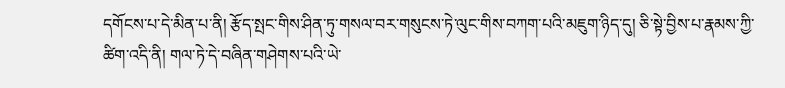དགོངས་པ་དེ་མིན་པ་ནི། རྩོད་སྤང་གིས་ཤིན་ཏུ་གསལ་བར་གསུངས་ཏེ་ལུང་གིས་བཀག་པའི་མཇུག་ཉིད་དུ། ཅི་སྟེ་བྱིས་པ་རྣམས་ཀྱི་ཚིག་འདི་ནི། གལ་ཏེ་དེ་བཞིན་གཤེགས་པའི་ཡེ་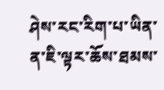ཤེས་རང་རིག་པ་ཡིན་ན་ཇི་ལྟར་ཆོས་ཐམས་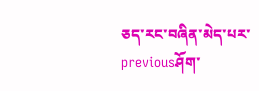ཅད་རང་བཞིན་མེད་པར་
previousཤོག་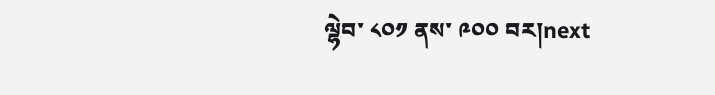ལྷེབ་ ༨༠༡ ནས་ ༩༠༠ བར།next